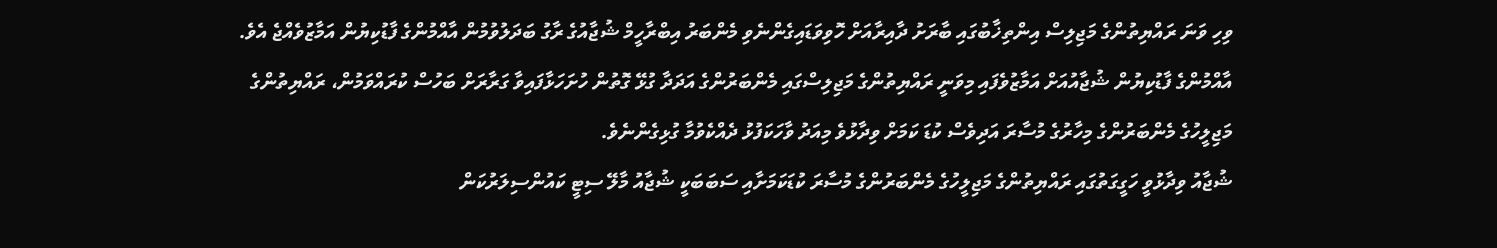ވިހި ވަނަ ރައްޔިތުންގެ މަޖިލިސް އިންތިޚާބުގައި ބާރަށު ދާއިރާއަށް ހޮވިވަޑައިގެންނެވި މެންބަރު އިބްރާހީމް ޝުޖާއުގެ ރާގު ބަދަލުވުމުން އާއްމުންގެ ފާޑުކިޔުން އަމާޒުވެއްޖެ އެވެ.
އާއްމުންގެ ފާޑުކިޔުން ޝުޖާއުއަށް އަމާޒުވެފައި މިވަނީ ރައްޔިތުންގެ މަޖިލިސްގައި މެންބަރުންގެ އަދަދާ ގުޅޭ ގޮތުން ހުށަހަޅާފައިވާ ގަރާރަށް ބަހުސް ކުރައްވަމުން، ރައްޔިތުންގެ މަޖިލީހުގެ މެންބަރުންގެ މިހާރުގެ މުސާރަ އަދިވެސް ކުޑަ ކަމަށް ވިދާޅުވެ މިއަދު ވާހަކަފުޅު ދެއްކެވުމާ ގުޅިގެންނެވެ.
ޝުޖާއު ވިދާޅުވީ ހަގީގަތުގައި ރައްޔިތުންގެ މަޖިލީހުގެ މެންބަރުންގެ މުސާރަ ކުޑަކަމަށާއި ސަބަބަކީ ޝުޖާއު މާލޭ ސިޓީ ކައުންސިލަރުކަން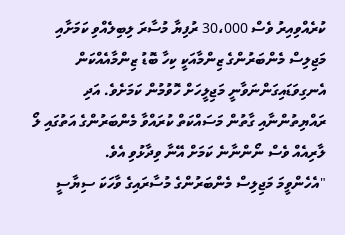ކުރެއްވިއިރު ވެސް 30،000 ރުފިޔާ މުސާރަ ލިބިލެއްވި ކަމަށާއި މަޖިލިސް މެންބަރުންގެ ޒިންމާއަކީ ކިހާ ބޮޑު ޒިންމާއެއްކަން އެނގިވަޑައިގަންނަވާނީ މަޖިލީހަށް ހޮވުމުން ކަމަށެވެ. އަދި ރައްޔިތުންނާއި ގާތުން މަސައްކަތް ކުރައްވާ މެންބަރުންގެ އަތުގައި ލޯ ލާރިއެއް ވެސް ނޯންނާނެ ކަމަށް އޭނާ ވިދާޅުވި އެވެ.
"އެހެންވީމަ މަޖިލިސް މެންބަރުންގެ މުސާރައިގެ ވާހަކަ ސިޔާސީ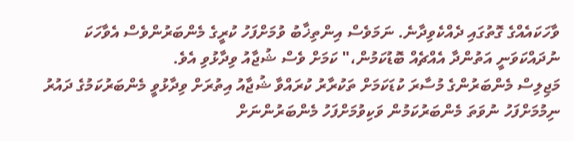ވާހަކައެއްގެ ގޮތުގައި ދެއްކެވިދާނެ. ނަމަވެސް އިންތިޚާބު ވުމަށްފަހު ކުރީގެ މެންބަރުންވެސް އެވާހަކަ ނުދައްކަވަނީ އަތުންދާ އެއްޗެއް ބޮޑުކަމުން،" ކަމަށް ވެސް ޝުޖާއު ވިދާޅުވި އެވެ.
މަޖިލިސް މެންބަރުންގެ މުސާރަ ކުޑަކަމަށް ތަކުރާރު ކުރައްވާ ޝުޖާއު އިތުރަށް ވިދާޅުވީ މެންބަރުކަމުގެ ދައުރު ނިމުމަށްފަހު ނުވަތަ މެންބަރުކަމުން ވަކިވުމަށްފަހު މެންބަރުންނަށް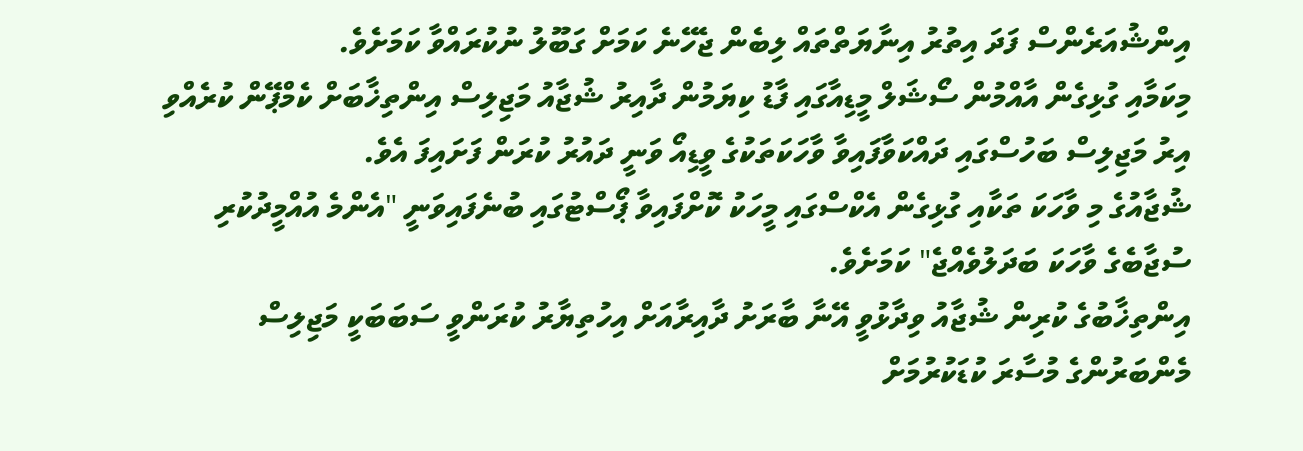އިންޝުއަރެންސް ފަދަ އިތުރު އިނާޔަތްތައް ލިބެން ޖެހޭނެ ކަމަށް ގަބޫލު ނުކުރައްވާ ކަމަށެވެ.
މިކަމާއި ގުޅިގެން އާއްމުން ސޯޝަލް މީޑިއާގައި ފާޑު ކިޔަމުން ދާއިރު ޝުޖާއު މަޖިލިސް އިންތިޚާބަށް ކެމްޕޭން ކުރެއްވި އިރު މަޖިލިސް ބަހުސްގައި ދައްކަވާފައިވާ ވާހަކަތަކުގެ ވީޑިއޯ ވަނީ ދައުރު ކުރަން ފަށައިފަ އެވެ.
ޝުޖާއުގެ މި ވާހަކަ ތަކާއި ގުޅިގެން އެކްސްގައި މީހަކު ކޮށްފައިވާ ޕޯސްޓުގައި ބުނެފައިވަނީ "އެންމެ އުއްމީދުކުރި ސުޖާބެގެ ވާހަކަ ބަދަލުވެއްޖެ" ކަމަށެވެ.
އިންތިޚާބުގެ ކުރިން ޝުޖާއު ވިދާޅުވީ އޭނާ ބާރަށު ދާއިރާއަށް އިހުތިޔާރު ކުރަންވީ ސަބަބަކީ މަޖިލިސް މެންބަރުންގެ މުސާރަ ކުޑަކުރުމަށް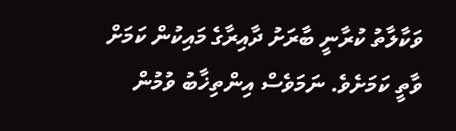ވަކާލާތު ކުރާނީ ބާރަށު ދާއިރާގެ މައިކުން ކަމަށް ވާތީ ކަމަށެވެ. ނަމަވެސް އިންތިޚާބު ވުމުން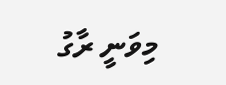މިވަނީ ރާގު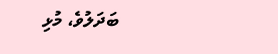ބަދަލުވެ، މުޅި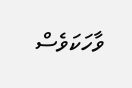ވާހަކަވެސް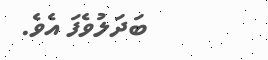ބަދަލުވެފަ އެވެ.